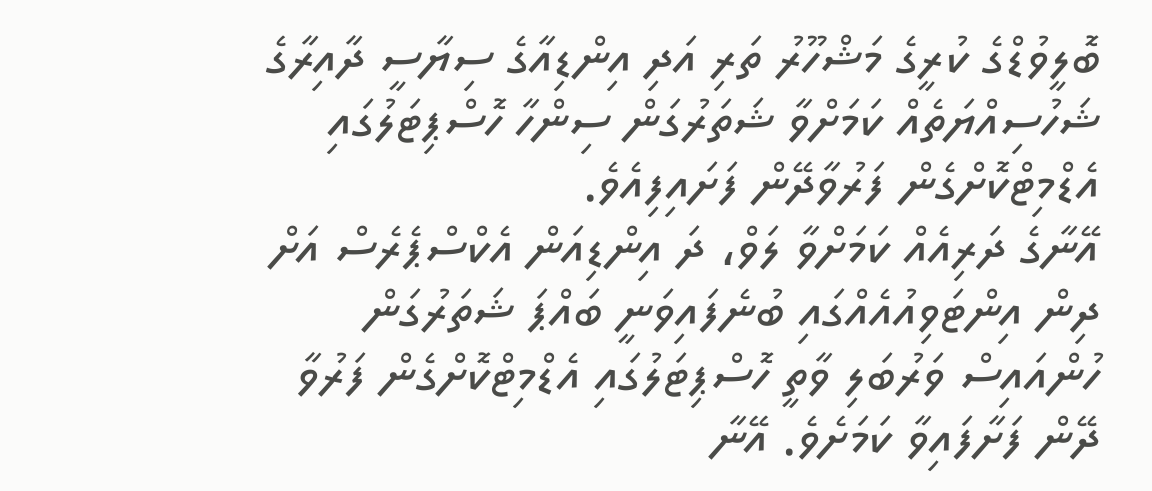ބޮލީވުޑްގެ ކުރީގެ މަޝްހޫރު ތަރި އަދި އިންޑިއާގެ ސިޔާސީ ދާއިރާގެ ޝަހުސިއްޔަތެއް ކަމަށްވާ ޝަތަރުގަން ސިންހާ ހޮސްޕިޓަލުގައި އެޑްމިޓްކޮށްގެން ފަރުވާދޭން ފަށައިފިއެވެ.
އޭނާގެ ދަރިއެއް ކަމަށްވާ ލަވް، ދަ އިންޑިއަން އެކްސްޕެރެސް އަށް ދިން އިންޓަވިއުއެއްގައި ބުނެފައިވަނީ ބައްޕަ ޝަތަރުގަން ހުންއައިސް ވަރުބަލި ވާތީ ހޮސްޕިޓަލުގައި އެޑްމިޓްކޮށްގެން ފަރުވާ ދޭން ފަށާފައިވާ ކަމަށެވެ. އޭނާ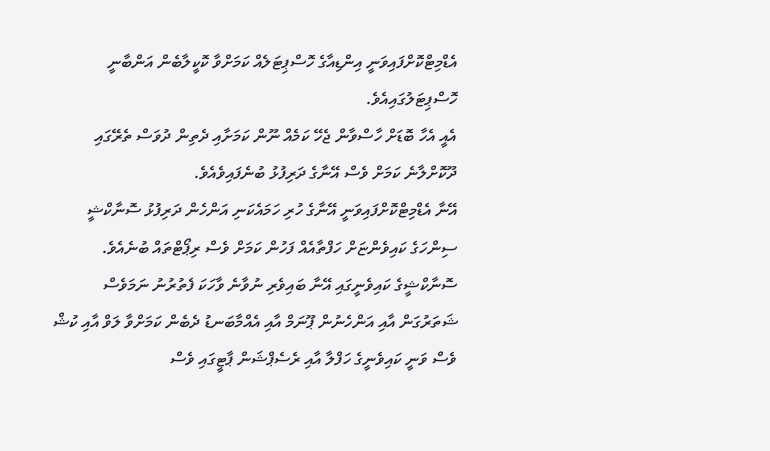އެޑްމިޓްކޮށްފައިވަނީ އިންޑިއާގެ ހޮސްޕިޓަލެއް ކަމަށްވާ ކޮކީލާބެން އަންބާނީ ހޮސްޕިޓަލުގައިއެވެ.
އެއީ އެހާ ބޮޑަށް ހާސްވާން ޖެހޭ ކަމެއް ނޫން ކަމަށާއި ދެތިން ދުވަސް ތެރޭގައި ދޫކޮށްލާނެ ކަމަށް ވެސް އޭނާގެ ދަރިފުޅު ބުނެފައިވެއެވެ.
އޭނާ އެޑްމިޓްކޮށްފައިވަނީ އޭނާގެ ހުރި ހަމައެކަނި އަންހެން ދަރިފުޅު ސޮނާކްޝީ ސިންހަގެ ކައިވެންޏަށް ހަފްތާއެއް ފަހުން ކަމަށް ވެސް ރިޕޯޓްތައް ބުނެއެވެ. ސޮނާކްޝީގެ ކައިވެނީގައި އޭނާ ބައިވެރި ނުވާނެ ވާހަކަ ފެތުރުނު ނަމަވެސް ޝަތަރުގަން އާއި އަންހެނުން ޕޫނަމް އާއި އެއްމާބަނޑު ދެބެން ކަމަށްވާ ލަވް އާއި ކުޝް ވެސް ވަނީ ކައިވެނީގެ ހަފްލާ އާއި ރެސެޕްޝަން ޕާޓީގައި ވެސް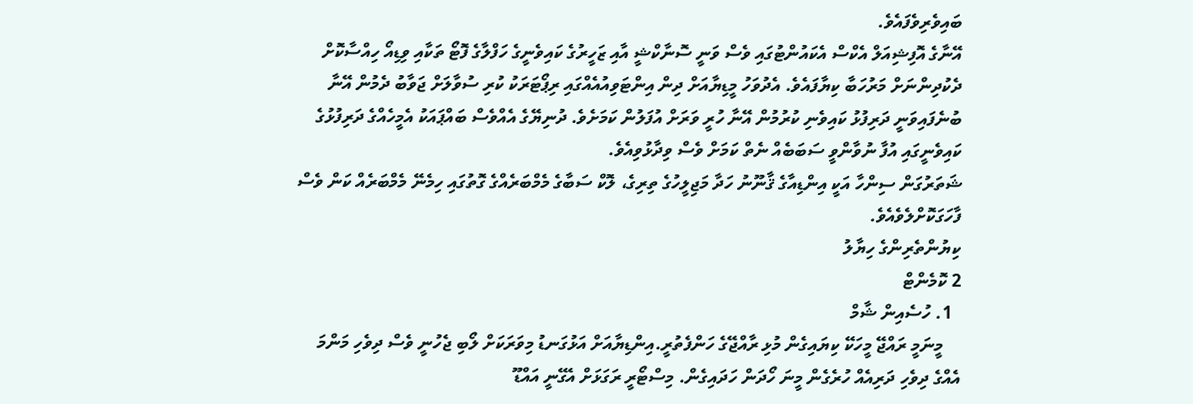ބައިވެރިވެފައެވެ.
އޭނާގެ އޮފިޝިއަލް އެކްސް އެކައުންޓުގައި ވެސް ވަނީ ސޮނާކްޝީ އާއި ޒަހީރުގެ ކައިވެނީގެ ހަފްލާގެ ފޮޓޯ ތަކާއި ވިޑިއޯ ހިއްސާކޮށް ދެކުދިންނަށް މަރުހަބާ ކިޔާފައެވެ. އެދުވަހު މީޑިޔާއަށް ދިން އިންޓަވިއުއެއްގައި ރިޕޯޓަރަކު ކުރި ސުވާލަށް ޖަވާބު ދެމުން އޭނާ ބުނެފައިވަނީ ދަރިފުޅު ކައިވެނި ކުރުމުން އޭނާ ހުރީ ވަރަށް އުފަލުން ކަމަށެވެ. ދުނިޔޭގެ އެއްވެސް ބައްޕައަކު އެމީހެއްގެ ދަރިފުޅުގެ ކައިވެނީގައި އުފާ ނުވާންވީ ސަބަބެއް ނެތް ކަމަށް ވެސް ވިދާޅުވިއެވެ.
ޝަތަރުގަން ސިންހާ އަކީ އިންޑިއާގެ ޤާނޫނު ހަދާ މަޖިލީހުގެ ތިރިގެ، ލޮކް ސަބާގެ މެމްބަރެއްގެ ގޮތުގައި ހިމެނޭ މެމްބަރެއް ކަން ވެސް ފާހަގަކޮށްލެވެއެވެ.
ކިޔުންތެރިންގެ ހިޔާލު
2 ކޮމެންޓް
  1. ހުސެއިން ޝާމް
    މީނަމީ ރައްޖޭ މީހަކޭ ކިޔައިގެން މުޅި ރާއްޖޭގެ ހަންފެތުރީ.އިންޑިޔާއަށް އަޅުގަނޑު މިވަރަކަށް ލޯބި ޖެހުނީ ވެސް ދިވެހި މަންމަ އެއްގެ ދިވެހި ދަރިއެއް ހުރެގެން މީނަ ހޯދަން ހަދައިގެން. މިސްޓޯރީ ރަގަޅަށް އެގޭނީ އައްޑޫ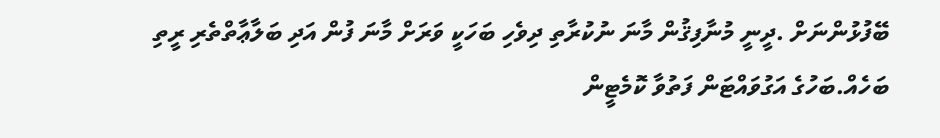ބޭފުޅުންނަށް .ދީނީ މުނާފިޤުން މާނަ ނުކުރާތި ދިވެހި ބަހަކީ ވަރަށް މާނަ ފުން އަދި ބަލާޢާތްތެރި ރީތި ބަހެއް.ބަހުގެ އަގުވައްޓަން ފަތުވާ ކޮމެޓީން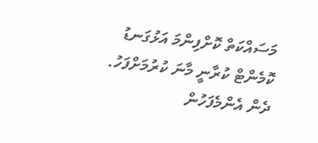މަސައްކަތް ކޮށްފިންމަ އަޅުގަނޑު ކޮމެންޓް ކުރާނީ މާނަ ކުރުމަށްފަހު. ދެން އެންމެފަހުން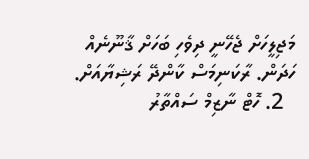މަޖިލީހަށް ޖެހޭނީ ދިވެހި ބަހަށް ޤާނޫނެއް ހަދަން. ރާކަނިމަސް ކާންދޭ ރަޝިޔާއަށް.
  2. ހޮޓް ނާޒިމް ސައްތާރު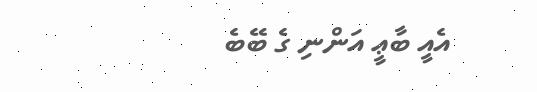އެއީ ބާޢީ އަންނި ގެ ބޭބެ